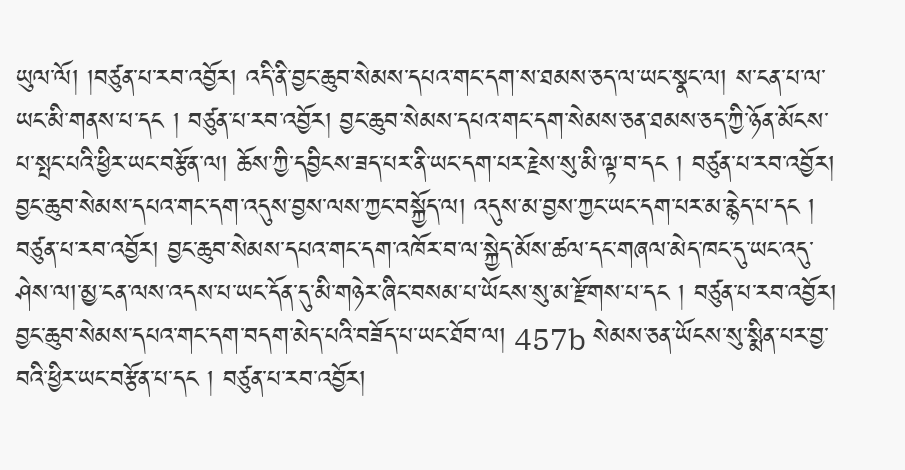ཡུལ་ལོ། །བཙུན་པ་རབ་འབྱོར། འདི་ནི་བྱང་ཆུབ་སེམས་དཔའ་གང་དག་ས་ཐམས་ཅད་ལ་ཡང་སྣང་ལ། ས་ངན་པ་ལ་ཡང་མི་གནས་པ་དང ། བཙུན་པ་རབ་འབྱོར། བྱང་ཆུབ་སེམས་དཔའ་གང་དག་སེམས་ཅན་ཐམས་ཅད་ཀྱི་ཉོན་མོངས་པ་སྤང་པའི་ཕྱིར་ཡང་བརྩོན་ལ། ཆོས་ཀྱི་དབྱིངས་ཟད་པར་ནི་ཡང་དག་པར་རྗེས་སུ་མི་ལྟ་བ་དང ། བཙུན་པ་རབ་འབྱོར། བྱང་ཆུབ་སེམས་དཔའ་གང་དག་འདུས་བྱས་ལས་ཀྱང་བསྐྱོད་ལ། འདུས་མ་བྱས་ཀྱང་ཡང་དག་པར་མ་རྙེད་པ་དང ། བཙུན་པ་རབ་འབྱོར། བྱང་ཆུབ་སེམས་དཔའ་གང་དག་འཁོར་བ་ལ་སྐྱེད་མོས་ཚལ་དང་གཞལ་མེད་ཁང་དུ་ཡང་འདུ་ཤེས་ལ།་མྱ་ངན་ལས་འདས་པ་ཡང་དོན་དུ་མི་གཉེར་ཞིང་བསམ་པ་ཡོངས་སུ་མ་རྫོགས་པ་དང ། བཙུན་པ་རབ་འབྱོར། བྱང་ཆུབ་སེམས་དཔའ་གང་དག་བདག་མེད་པའི་བཟོད་པ་ཡང་ཐོབ་ལ། 457b སེམས་ཅན་ཡོངས་སུ་སྨིན་པར་བྱ་བའི་ཕྱིར་ཡང་བརྩོན་པ་དང ། བཙུན་པ་རབ་འབྱོར།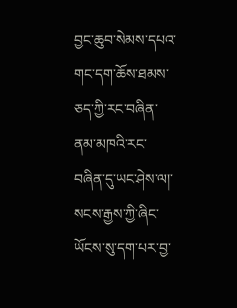བྱང་ཆུབ་སེམས་དཔའ་གང་དག་ཆོས་ཐམས་ཅད་ཀྱི་རང་བཞིན་ནམ་མཁའི་རང་བཞིན་དུ་ཡང་ཤེས་ལ།་སངས་རྒྱས་ཀྱི་ཞིང་ཡོངས་སུ་དག་པར་བྱ་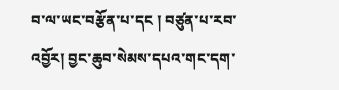བ་ལ་ཡང་བརྩོན་པ་དང ། བཙུན་པ་རབ་འབྱོར། བྱང་ཆུབ་སེམས་དཔའ་གང་དག་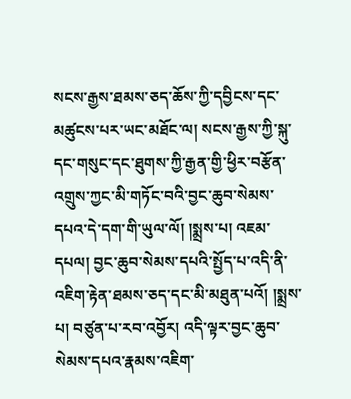སངས་རྒྱས་ཐམས་ཅད་ཆོས་ཀྱི་དབྱིངས་དང་མཚུངས་པར་ཡང་མཐོང་ལ། སངས་རྒྱས་ཀྱི་སྐུ་དང་གསུང་དང་ཐུགས་ཀྱི་རྒྱན་གྱི་ཕྱིར་བརྩོན་འགྲུས་ཀྱང་མི་གཏོང་བའི་བྱང་ཆུབ་སེམས་དཔའ་དེ་དག་གི་ཡུལ་ལོ། །སྨྲས་པ། འཇམ་དཔལ། བྱང་ཆུབ་སེམས་དཔའི་སྤྱོད་པ་འདི་ནི་འཇིག་རྟེན་ཐམས་ཅད་དང་མི་མཐུན་པའོ། །སྨྲས་པ། བཙུན་པ་རབ་འབྱོར། འདི་ལྟར་བྱང་ཆུབ་སེམས་དཔའ་རྣམས་འཇིག་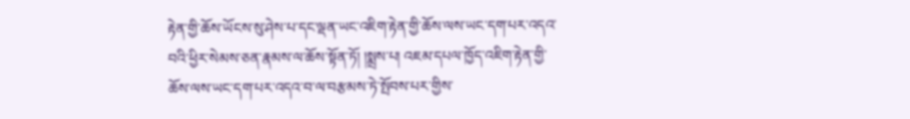རྟེན་གྱི་ཆོས་ཡོངས་སུ་ཤེས་པ་དང་ལྡན་ཡང་འཇིག་རྟེན་གྱི་ཆོས་ལས་ཡང་དག་པར་འདའ་བའི་ཕྱིར་སེམས་ཅན་རྣམས་ལ་ཆོས་སྟོན་ཏོ། །སྨྲས་པ། འཇམ་དཔལ་ཁྱོད་འཇིག་རྟེན་གྱི་ཆོས་ལས་ཡང་དག་པར་འདའ་བ་ལ་བརྩམས་ཏེ་སྤོབས་པར་གྱིས་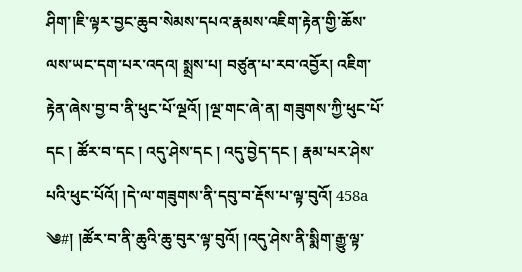ཤིག་།ཇི་ལྟར་བྱང་ཆུབ་སེམས་དཔའ་རྣམས་འཇིག་རྟེན་གྱི་ཆོས་ལས་ཡང་དག་པར་འདའ། སྨྲས་པ། བཙུན་པ་རབ་འབྱོར། འཇིག་རྟེན་ཞེས་བྱ་བ་ནི་ཕུང་པོ་ལྔའོ། །ལྔ་གང་ཞེ་ན། གཟུགས་ཀྱི་ཕུང་པོ་དང ། ཚོར་བ་དང ། འདུ་ཤེས་དང ། འདུ་བྱེད་དང ། རྣམ་པར་ཤེས་པའི་ཕུང་པོའོ། །དེ་ལ་གཟུགས་ནི་དབུ་བ་རྡོས་པ་ལྟ་བུའོ། 458a ༄#། །ཚོར་བ་ནི་ཆུའི་ཆུ་བུར་ལྟ་བུའོ། །འདུ་ཤེས་ནི་སྨིག་རྒྱུ་ལྟ་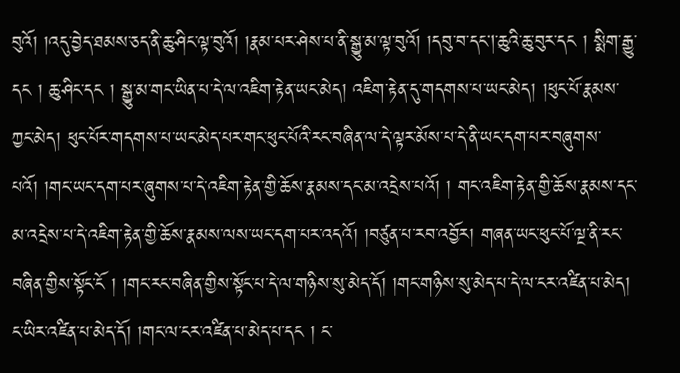བུའོ། །འདུ་བྱེད་ཐམས་ཅད་ནི་ཆུ་ཤིང་ལྟ་བུའོ། །རྣམ་པར་ཤེས་པ་ནི་སྒྱུ་མ་ལྟ་བུའོ། །དབུ་བ་དང།་ཆུའི་ཆུ་བུར་དང ། སྨིག་རྒྱུ་དང ། ཆུ་ཤིང་དང ། སྒྱུ་མ་གང་ཡིན་པ་དེ་ལ་འཇིག་རྟེན་ཡང་མེད། འཇིག་རྟེན་དུ་གདགས་པ་ཡང་མེད། །ཕུང་པོ་རྣམས་ཀྱང་མེད། ཕུང་པོར་གདགས་པ་ཡང་མེད་པར་གང་ཕུང་པོའི་རང་བཞིན་ལ་དེ་ལྟར་མོས་པ་དེ་ནི་ཡང་དག་པར་བཞུགས་པའོ། །གང་ཡང་དག་པར་ཞུགས་པ་དེ་འཇིག་རྟེན་གྱི་ཆོས་རྣམས་དང་མ་འདྲེས་པའོ། ། གང་འཇིག་རྟེན་གྱི་ཆོས་རྣམས་དང་མ་འདྲེས་པ་དེ་འཇིག་རྟེན་གྱི་ཆོས་རྣམས་ལས་ཡང་དག་པར་འདའོ། །བཙུན་པ་རབ་འབྱོར། གཞན་ཡང་ཕུང་པོ་ལྔ་ནི་རང་བཞིན་གྱིས་སྟོང་ངོ ། །གང་རང་བཞིན་གྱིས་སྟོང་པ་དེ་ལ་གཉིས་སུ་མེད་དོ། །གང་གཉིས་སུ་མེད་པ་དེ་ལ་ངར་འཛིན་པ་མེད། ང་ཡིར་འཛིན་པ་མེད་དོ། །གང་ལ་ངར་འཛིན་པ་མེད་པ་དང ། ང་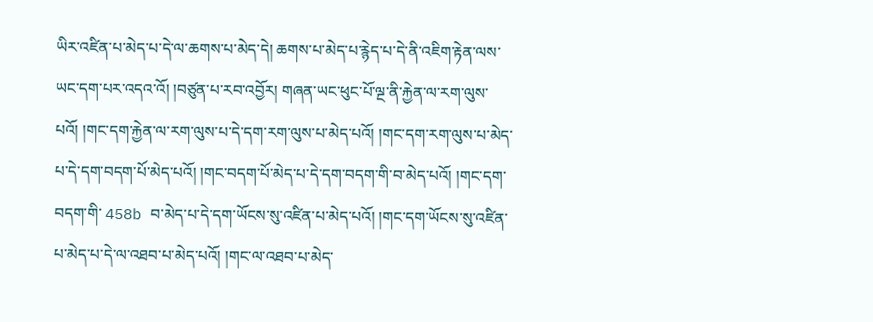ཡིར་འཛིན་པ་མེད་པ་དེ་ལ་ཆགས་པ་མེད་དེ། ཆགས་པ་མེད་པ་རྙེད་པ་དེ་ནི་འཇིག་རྟེན་ལས་ཡང་དག་པར་འདའ་འོ། །བཙུན་པ་རབ་འབྱོར། གཞན་ཡང་ཕུང་པོ་ལྔ་ནི་རྐྱེན་ལ་རག་ལུས་པའོ། །གང་དག་རྐྱེན་ལ་རག་ལུས་པ་དེ་དག་རག་ལུས་པ་མེད་པའོ། །གང་དག་རག་ལུས་པ་མེད་པ་དེ་དག་བདག་པོ་མེད་པའོ། །གང་བདག་པོ་མེད་པ་དེ་དག་བདག་གི་བ་མེད་པའོ། །གང་དག་བདག་གི་ 458b བ་མེད་པ་དེ་དག་ཡོངས་སུ་འཛིན་པ་མེད་པའོ། །གང་དག་ཡོངས་སུ་འཛིན་པ་མེད་པ་དེ་ལ་འཐབ་པ་མེད་པའོ། །གང་ལ་འཐབ་པ་མེད་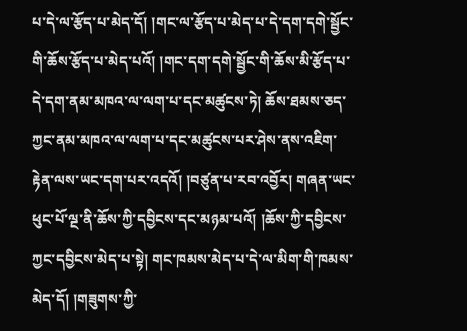པ་དེ་ལ་རྩོད་པ་མེད་དོ། །གང་ལ་རྩོད་པ་མེད་པ་དེ་དག་དགེ་སྦྱོང་གི་ཆོས་རྩོད་པ་མེད་པའོ། །གང་དག་དགེ་སྦྱོང་གི་ཆོས་མི་རྩོད་པ་དེ་དག་ནམ་མཁའ་ལ་ལག་པ་དང་མཚུངས་ཏེ། ཆོས་ཐམས་ཅད་ཀྱང་ནམ་མཁའ་ལ་ལག་པ་དང་མཚུངས་པར་ཤེས་ནས་འཇིག་རྟེན་ལས་ཡང་དག་པར་འདའོ། །བཙུན་པ་རབ་འབྱོར། གཞན་ཡང་ཕུང་པོ་ལྔ་ནི་ཆོས་ཀྱི་དབྱིངས་དང་མཉམ་པའོ། །ཆོས་ཀྱི་དབྱིངས་ཀྱང་དབྱིངས་མེད་པ་སྟེ། གང་ཁམས་མེད་པ་དེ་ལ་མིག་གི་ཁམས་མེད་དོ། །གཟུགས་ཀྱི་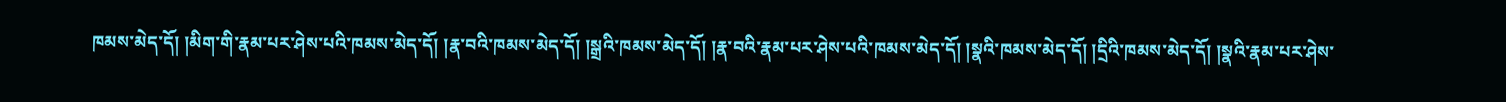ཁམས་མེད་དོ། །མིག་གི་རྣམ་པར་ཤེས་པའི་ཁམས་མེད་དོ། །རྣ་བའི་ཁམས་མེད་དོ། །སྒྲའི་ཁམས་མེད་དོ། །རྣ་བའི་རྣམ་པར་ཤེས་པའི་ཁམས་མེད་དོ། །སྣའི་ཁམས་མེད་དོ། །དྲིའི་ཁམས་མེད་དོ། །སྣའི་རྣམ་པར་ཤེས་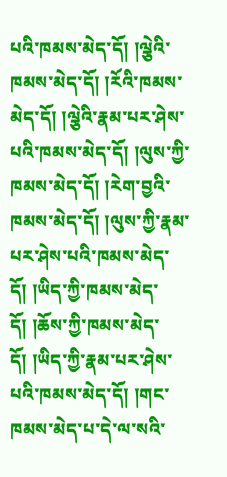པའི་ཁམས་མེད་དོ། །ལྕེའི་ཁམས་མེད་དོ། །རོའི་ཁམས་མེད་དོ། །ལྕེའི་རྣམ་པར་ཤེས་པའི་ཁམས་མེད་དོ། །ལུས་ཀྱི་ཁམས་མེད་དོ། །རེག་བྱའི་ཁམས་མེད་དོ། །ལུས་ཀྱི་རྣམ་པར་ཤེས་པའི་ཁམས་མེད་དོ། །ཡིད་ཀྱི་ཁམས་མེད་དོ། །ཆོས་ཀྱི་ཁམས་མེད་དོ། །ཡིད་ཀྱི་རྣམ་པར་ཤེས་པའི་ཁམས་མེད་དོ། །གང་ཁམས་མེད་པ་དེ་ལ་སའི་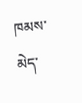ཁམས་མེད་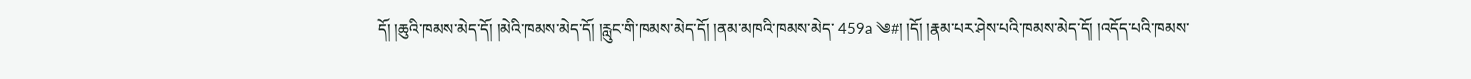དོ། །ཆུའི་ཁམས་མེད་དོ། །མེའི་ཁམས་མེད་དོ། །རླུང་གི་ཁམས་མེད་དོ། །ནམ་མཁའི་ཁམས་མེད་ 459a ༄#། །དོ། །རྣམ་པར་ཤེས་པའི་ཁམས་མེད་དོ། །འདོད་པའི་ཁམས་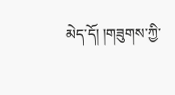མེད་དོ། །གཟུགས་ཀྱི་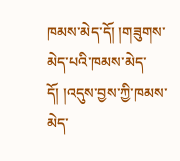ཁམས་མེད་དོ། །གཟུགས་མེད་པའི་ཁམས་མེད་དོ། །འདུས་བྱས་ཀྱི་ཁམས་མེད་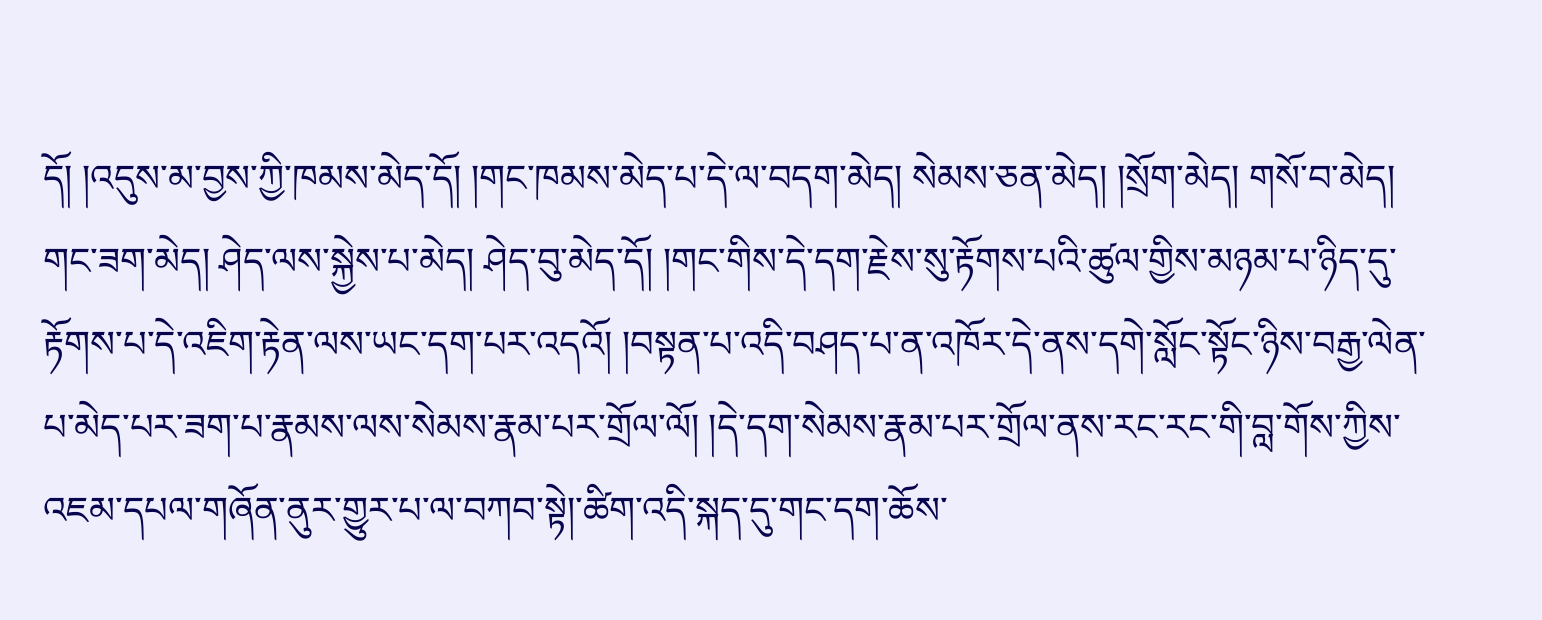དོ། །འདུས་མ་བྱས་ཀྱི་ཁམས་མེད་དོ། །གང་ཁམས་མེད་པ་དེ་ལ་བདག་མེད། སེམས་ཅན་མེད། །སྲོག་མེད། གསོ་བ་མེད། གང་ཟག་མེད། ཤེད་ལས་སྐྱེས་པ་མེད། ཤེད་བུ་མེད་དོ། །གང་གིས་དེ་དག་རྗེས་སུ་རྟོགས་པའི་ཚུལ་གྱིས་མཉམ་པ་ཉིད་དུ་རྟོགས་པ་དེ་འཇིག་རྟེན་ལས་ཡང་དག་པར་འདའོ། །བསྟན་པ་འདི་བཤད་པ་ན་འཁོར་དེ་ནས་དགེ་སློང་སྟོང་ཉིས་བརྒྱ་ལེན་པ་མེད་པར་ཟག་པ་རྣམས་ལས་སེམས་རྣམ་པར་གྲོལ་ལོ། །དེ་དག་སེམས་རྣམ་པར་གྲོལ་ནས་རང་རང་གི་བླ་གོས་ཀྱིས་འཇམ་དཔལ་གཞོན་ནུར་གྱུར་པ་ལ་བཀབ་སྟེ།་ཚིག་འདི་སྐད་དུ་གང་དག་ཆོས་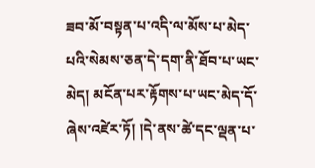ཟབ་མོ་བསྟན་པ་འདི་ལ་མོས་པ་མེད་པའི་སེམས་ཅན་དེ་དག་ནི་ཐོབ་པ་ཡང་མེད། མངོན་པར་རྟོགས་པ་ཡང་མེད་དོ་ཞེས་འཛེར་ཏོ། །དེ་ནས་ཚེ་དང་ལྡན་པ་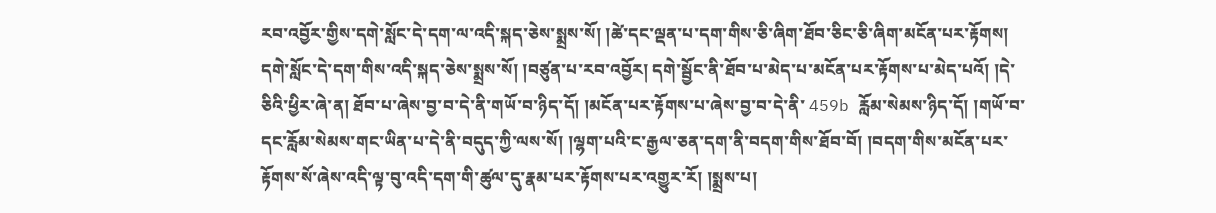རབ་འབྱོར་གྱིས་དགེ་སློང་དེ་དག་ལ་འདི་སྐད་ཅེས་སྨྲས་སོ། །ཚེ་དང་ལྡན་པ་དག་གིས་ཅི་ཞིག་ཐོབ་ཅིང་ཅི་ཞིག་མངོན་པར་རྟོགས། དགེ་སློང་དེ་དག་གིས་འདི་སྐད་ཅེས་སྨྲས་སོ། །བཙུན་པ་རབ་འབྱོར། དགེ་སྦྱོང་ནི་ཐོབ་པ་མེད་པ་མངོན་པར་རྟོགས་པ་མེད་པའོ། །དེ་ཅིའི་ཕྱིར་ཞེ་ན། ཐོབ་པ་ཞེས་བྱ་བ་དེ་ནི་གཡོ་བ་ཉིད་དོ། །མངོན་པར་རྟོགས་པ་ཞེས་བྱ་བ་དེ་ནི་ 459b རློམ་སེམས་ཉིད་དོ། །གཡོ་བ་དང་རློམ་སེམས་གང་ཡིན་པ་དེ་ནི་བདུད་ཀྱི་ལས་སོ། །ལྷག་པའི་ང་རྒྱལ་ཅན་དག་ནི་བདག་གིས་ཐོབ་བོ། །བདག་གིས་མངོན་པར་རྟོགས་སོ་ཞེས་འདི་ལྟ་བུ་འདི་དག་གི་ཚུལ་དུ་རྣམ་པར་རྟོགས་པར་འགྱུར་རོ། །སྨྲས་པ།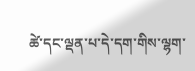ཚེ་དང་ལྡན་པ་དེ་དག་གིས་ལྷག་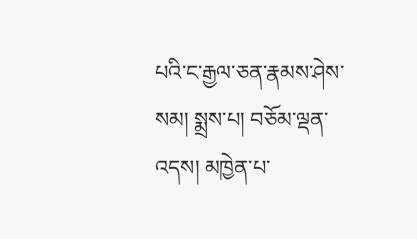པའི་ང་རྒྱལ་ཅན་རྣམས་ཤེས་སམ། སྨྲས་པ། བཅོམ་ལྡན་འདས། མཁྱེན་པ་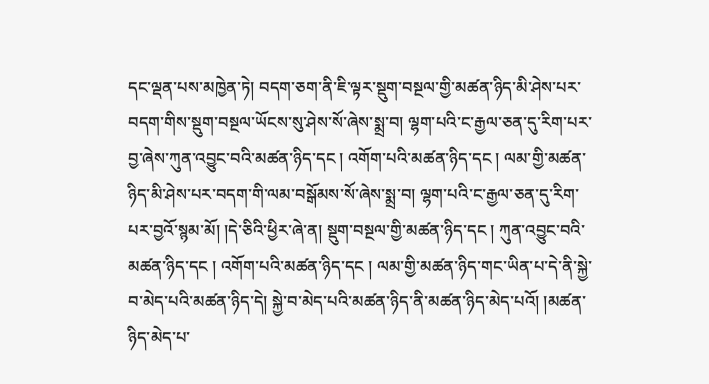དང་ལྡན་པས་མཁྱེན་ཏེ། བདག་ཅག་ནི་ཇི་ལྟར་སྡུག་བསྔལ་གྱི་མཚན་ཉིད་མི་ཤེས་པར་བདག་གིས་སྡུག་བསྔལ་ཡོངས་སུ་ཤེས་སོ་ཞེས་སྨྲ་བ། ལྷག་པའི་ང་རྒྱལ་ཅན་དུ་རིག་པར་བྱ་ཞེས་ཀུན་འབྱུང་བའི་མཚན་ཉིད་དང ། འགོག་པའི་མཚན་ཉིད་དང ། ལམ་གྱི་མཚན་ཉིད་མི་ཤེས་པར་བདག་གི་ལམ་བསྒོམས་སོ་ཞེས་སྨྲ་བ། ལྷག་པའི་ང་རྒྱལ་ཅན་དུ་རིག་པར་བྱའོ་སྙམ་མོ། །དེ་ཅིའི་ཕྱིར་ཞེ་ན། སྡུག་བསྔལ་གྱི་མཚན་ཉིད་དང ། ཀུན་འབྱུང་བའི་མཚན་ཉིད་དང ། འགོག་པའི་མཚན་ཉིད་དང ། ལམ་གྱི་མཚན་ཉིད་གང་ཡིན་པ་དེ་ནི་སྐྱེ་བ་མེད་པའི་མཚན་ཉིད་དེ། སྐྱེ་བ་མེད་པའི་མཚན་ཉིད་ནི་མཚན་ཉིད་མེད་པའོ། །མཚན་ཉིད་མེད་པ་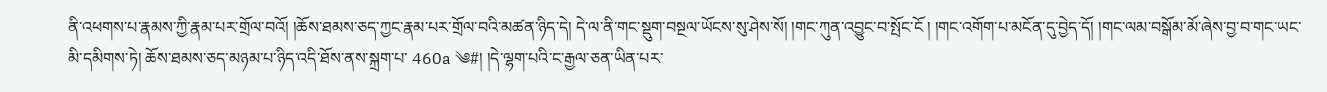ནི་འཕགས་པ་རྣམས་ཀྱི་རྣམ་པར་གྲོལ་བའོ། །ཆོས་ཐམས་ཅད་ཀྱང་རྣམ་པར་གྲོལ་བའི་མཚན་ཉིད་དེ། དེ་ལ་ནི་གང་སྡུག་བསྔལ་ཡོངས་སུ་ཤེས་སོ། །གང་ཀུན་འབྱུང་བ་སྤོང་ངོ ། །གང་འགོག་པ་མངོན་དུ་བྱེད་དོ། །གང་ལམ་བསྒོམ་མོ་ཞེས་བྱ་བ་གང་ཡང་མི་དམིགས་ཏེ། ཆོས་ཐམས་ཅད་མཉམ་པ་ཉིད་འདི་ཐོས་ནས་སྐྲག་པ་ 460a ༄#། །དེ་ལྷག་པའི་ང་རྒྱལ་ཅན་ཡིན་པར་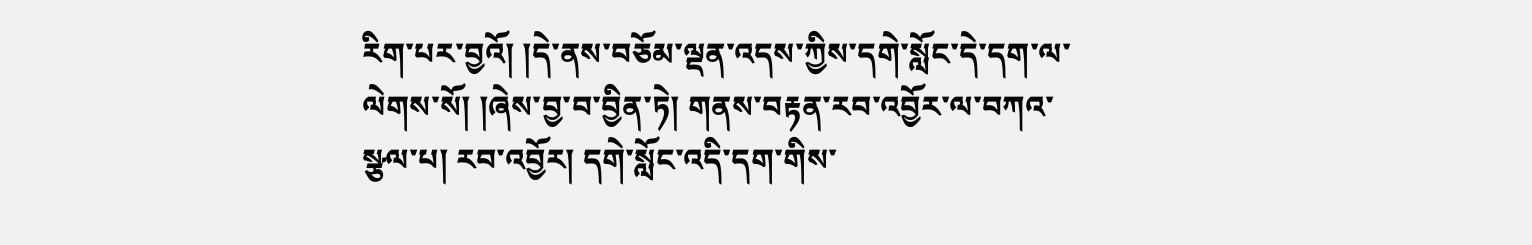རིག་པར་བྱའོ། །དེ་ནས་བཅོམ་ལྡན་འདས་ཀྱིས་དགེ་སློང་དེ་དག་ལ་ལེགས་སོ། །ཞེས་བྱ་བ་བྱིན་ཏེ། གནས་བརྟན་རབ་འབྱོར་ལ་བཀའ་སྩལ་པ། རབ་འབྱོར། དགེ་སློང་འདི་དག་གིས་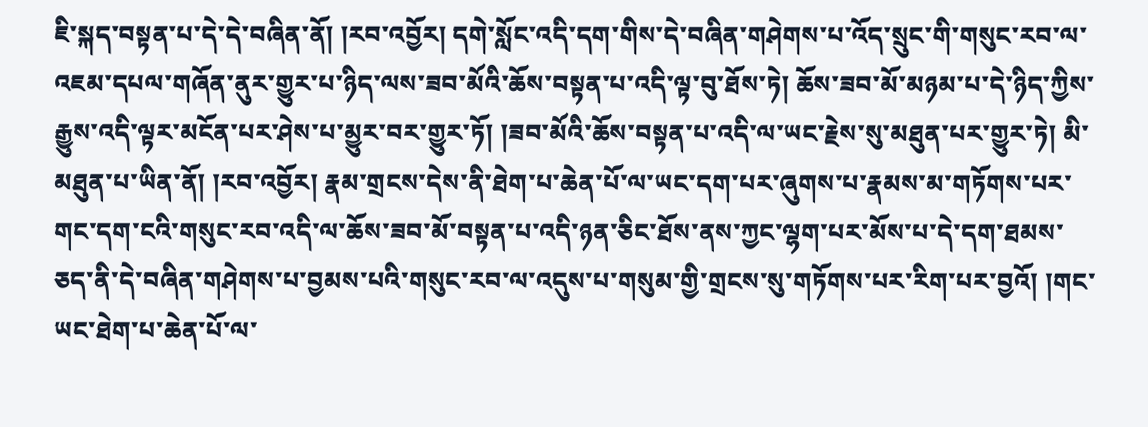ཇི་སྐད་བསྟན་པ་དེ་དེ་བཞིན་ནོ། །རབ་འབྱོར། དགེ་སློང་འདི་དག་གིས་དེ་བཞིན་གཤེགས་པ་འོད་སྲུང་གི་གསུང་རབ་ལ་འཇམ་དཔལ་གཞོན་ནུར་གྱུར་པ་ཉིད་ལས་ཟབ་མོའི་ཆོས་བསྟན་པ་འདི་ལྟ་བུ་ཐོས་ཏེ། ཆོས་ཟབ་མོ་མཉམ་པ་དེ་ཉིད་ཀྱིས་རྒྱུས་འདི་ལྟར་མངོན་པར་ཤེས་པ་མྱུར་བར་གྱུར་ཏོ། །ཟབ་མོའི་ཆོས་བསྟན་པ་འདི་ལ་ཡང་རྗེས་སུ་མཐུན་པར་གྱུར་ཏེ། མི་མཐུན་པ་ཡིན་ནོ། །རབ་འབྱོར། རྣམ་གྲངས་དེས་ནི་ཐེག་པ་ཆེན་པོ་ལ་ཡང་དག་པར་ཞུགས་པ་རྣམས་མ་གཏོགས་པར་གང་དག་ངའི་གསུང་རབ་འདི་ལ་ཆོས་ཟབ་མོ་བསྟན་པ་འདི་ཉན་ཅིང་ཐོས་ནས་ཀྱང་ལྷག་པར་མོས་པ་དེ་དག་ཐམས་ཅད་ནི་དེ་བཞིན་གཤེགས་པ་བྱམས་པའི་གསུང་རབ་ལ་འདུས་པ་གསུམ་གྱི་གྲངས་སུ་གཏོགས་པར་རིག་པར་བྱའོ། །གང་ཡང་ཐེག་པ་ཆེན་པོ་ལ་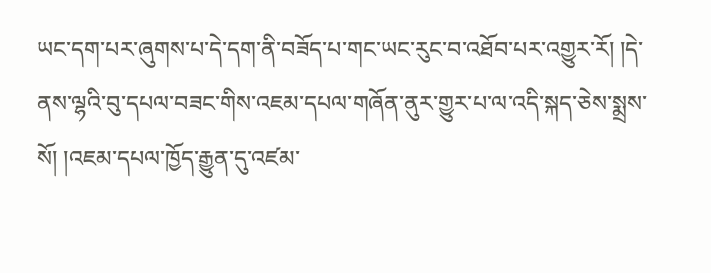ཡང་དག་པར་ཞུགས་པ་དེ་དག་ནི་བཟོད་པ་གང་ཡང་རུང་བ་འཐོབ་པར་འགྱུར་རོ། །དེ་ནས་ལྷའི་བུ་དཔལ་བཟང་གིས་འཇམ་དཔལ་གཞོན་ནུར་གྱུར་པ་ལ་འདི་སྐད་ཅེས་སྨྲས་སོ། །འཇམ་དཔལ་ཁྱོད་རྒྱུན་དུ་འཛམ་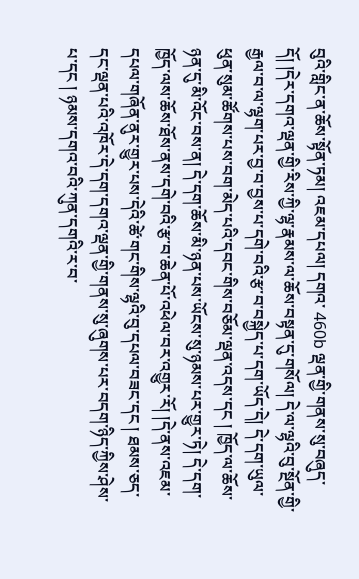བུའི་གླིང་ན་ཆོས་སྟོན་ཏམ། འཇམ་དཔལ། དགའ་ 460b ལྡན་གྱི་གནས་སུ་བཞུད་དོ། །དེར་དགའ་ལྡན་གྱི་རིས་ཀྱི་ལྷ་རྣམས་ལ་ཆོས་བསྟན་དུ་གསོལ། དེ་ལ་ལྷའི་བུ་སྔོན་གྱི་རྒྱལ་བ་ལ་ལྷག་པར་བྱ་བ་བྱས་པ་དགེ་བའི་རྩ་བ་བསྐྱེད་པ་དག་ཡོད་དེ། དེ་དག་ཡུལ་ཕུན་སུམ་ཚོགས་པས་བག་མེད་པའི་དབང་གིས་བཅོམ་ལྡན་འདས་དང ། ཁྱོད་ལ་ཆོས་ཉན་དུ་མི་འོང་བས་ན། དེ་དག་ཆོས་མི་ཉན་པས་ཡོངས་སུ་ཉམས་པར་གྱུར་ཏེ། དེ་དག་ཁྱོད་ལས་ཆོས་ཐོས་ནས་དགེ་བའི་རྩ་བ་ཆེན་པོ་འཕེལ་བར་འགྱུར་རོ། །དེ་ནས་འཇམ་དཔལ་གཞོན་ནུར་གྱུར་པས་དེའི་ཚེ་གང་གིས་ལྷའི་བུ་དཔལ་བཟང་དང ། ཐམས་ཅད་དང་ལྡན་པའི་འཁོར་དེ་དག་དགའ་ལྡན་གྱི་གནས་སུ་ཞུགས་པར་བདག་ཉིད་ཀྱིས་ཤེས་པ་དང ། ཉམས་དགའ་བའི་ཀུན་དགའི་ར་བ་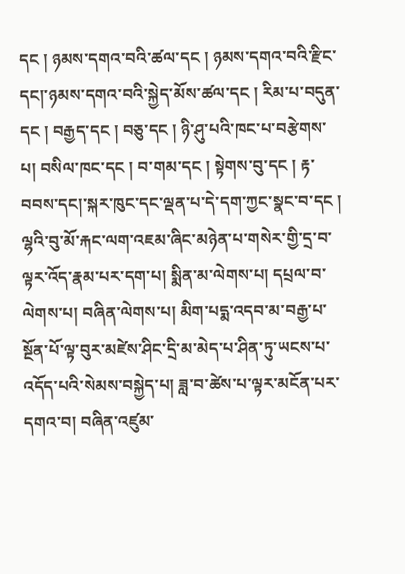དང ། ཉམས་དགའ་བའི་ཚལ་དང ། ཉམས་དགའ་བའི་རྫིང་དང།་ཉམས་དགའ་བའི་སྐྱེད་མོས་ཚལ་དང ། རིམ་པ་བདུན་དང ། བརྒྱད་དང ། བཅུ་དང ། ཉི་ཤུ་པའི་ཁང་པ་བརྩེགས་པ། བསིལ་ཁང་དང ། བ་གམ་དང ། སྟེགས་བུ་དང ། རྟ་བབས་དང།་སྐར་ཁུང་དང་ལྡན་པ་དེ་དག་ཀྱང་སྣང་བ་དང ། ལྷའི་བུ་མོ་རྐང་ལག་འཇམ་ཞིང་མཉེན་པ་གསེར་གྱི་དྲ་བ་ལྟར་འོད་རྣམ་པར་དག་པ། སྨིན་མ་ལེགས་པ། དཔྲལ་བ་ལེགས་པ། བཞིན་ལེགས་པ། མིག་པདྨ་འདབ་མ་བརྒྱ་པ་སྔོན་པོ་ལྟ་བུར་མཛེས་ཤིང་དྲི་མ་མེད་པ་ཤིན་ཏུ་ཡངས་པ་འདོད་པའི་སེམས་བསྐྱེད་པ། ཟླ་བ་ཚེས་པ་ལྟར་མངོན་པར་དགའ་བ། བཞིན་འཛུམ་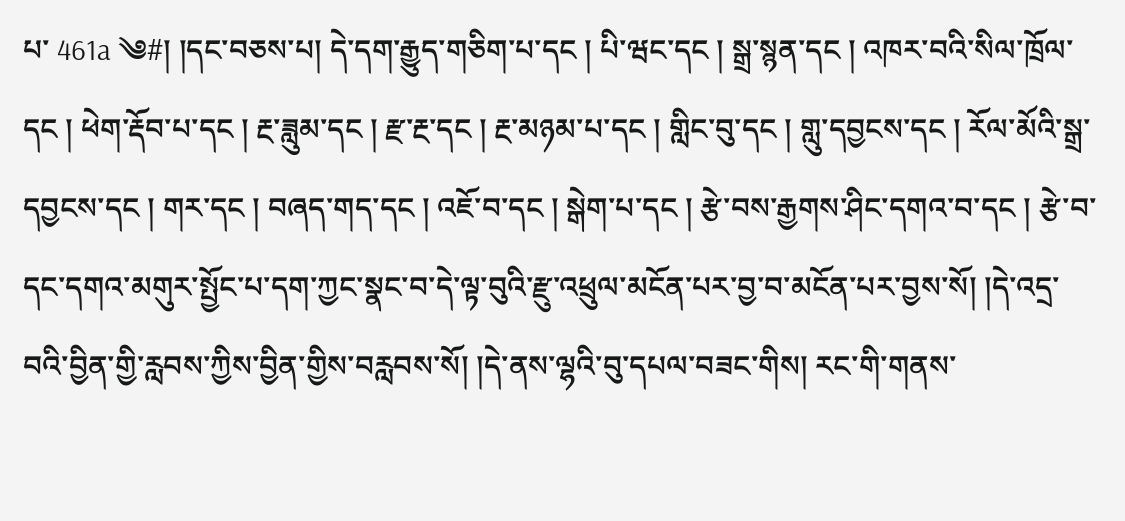པ་ 461a ༄#། །དང་བཅས་པ། དེ་དག་རྒྱུད་གཅིག་པ་དང ། པི་ཝང་དང ། སྒྲ་སྙན་དང ། འཁར་བའི་སིལ་ཁྲོལ་དང ། ཕེག་རྡོབ་པ་དང ། རྔ་ཟླུམ་དང ། རྫ་རྔ་དང ། རྔ་མཉམ་པ་དང ། གླིང་བུ་དང ། གླུ་དབྱངས་དང ། རོལ་མོའི་སྒྲ་དབྱངས་དང ། གར་དང ། བཞད་གད་དང ། འཇོ་བ་དང ། སྒེག་པ་དང ། རྩེ་བས་རྒྱགས་ཤིང་དགའ་བ་དང ། རྩེ་བ་དང་དགའ་མགུར་སྤྱོང་པ་དག་ཀྱང་སྣང་བ་དེ་ལྟ་བུའི་རྫུ་འཕྲུལ་མངོན་པར་བྱ་བ་མངོན་པར་བྱས་སོ། །དེ་འདྲ་བའི་བྱིན་གྱི་རླབས་ཀྱིས་བྱིན་གྱིས་བརླབས་སོ། །དེ་ནས་ལྷའི་བུ་དཔལ་བཟང་གིས། རང་གི་གནས་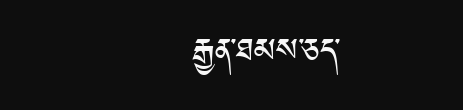རྒྱན་ཐམས་ཅད་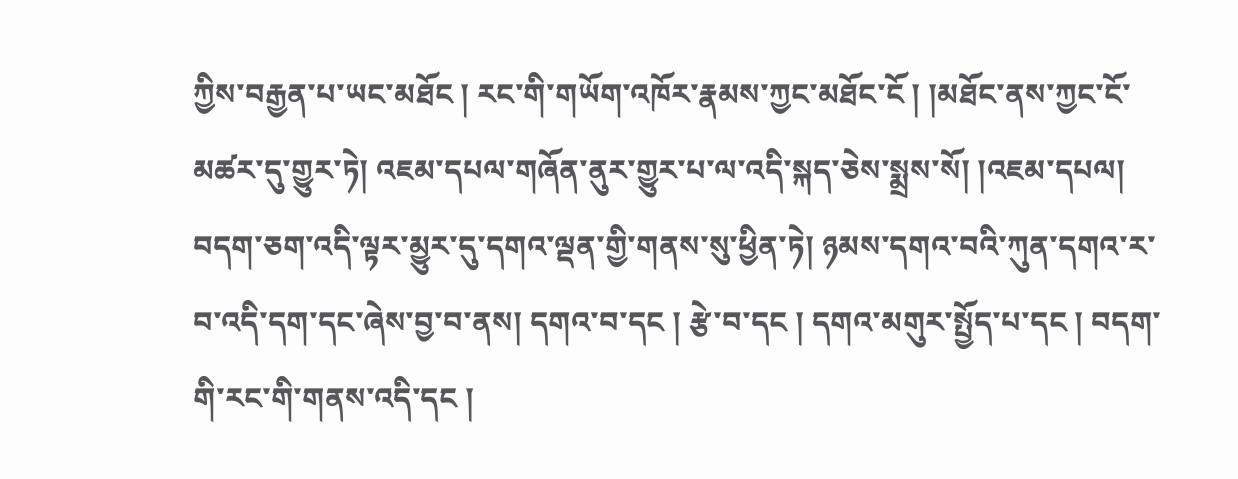ཀྱིས་བརྒྱན་པ་ཡང་མཐོང ། རང་གི་གཡོག་འཁོར་རྣམས་ཀྱང་མཐོང་ངོ ། །མཐོང་ནས་ཀྱང་ངོ་མཚར་དུ་གྱུར་ཏེ། འཇམ་དཔལ་གཞོན་ནུར་གྱུར་པ་ལ་འདི་སྐད་ཅེས་སྨྲས་སོ། །འཇམ་དཔལ། བདག་ཅག་འདི་ལྟར་མྱུར་དུ་དགའ་ལྡན་གྱི་གནས་སུ་ཕྱིན་ཏེ། ཉམས་དགའ་བའི་ཀུན་དགའ་ར་བ་འདི་དག་དང་ཞེས་བྱ་བ་ནས། དགའ་བ་དང ། རྩེ་བ་དང ། དགའ་མགུར་སྤྱོད་པ་དང ། བདག་གི་རང་གི་གནས་འདི་དང །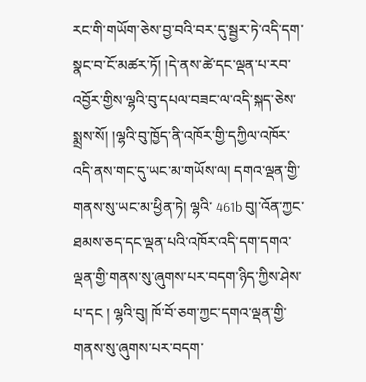རང་གི་གཡོག་ཅེས་བྱ་བའི་བར་དུ་སྦྱར་ཏེ་འདི་དག་སྣང་བ་ངོ་མཚར་ཏོ། །དེ་ནས་ཚེ་དང་ལྡན་པ་རབ་འབྱོར་གྱིས་ལྷའི་བུ་དཔལ་བཟང་ལ་འདི་སྐད་ཅེས་སྨྲས་སོ། །ལྷའི་བུ་ཁྱོད་ནི་འཁོར་གྱི་དཀྱིལ་འཁོར་འདི་ནས་གང་དུ་ཡང་མ་གཡོས་ལ། དགའ་ལྡན་གྱི་གནས་སུ་ཡང་མ་ཕྱིན་ཏེ། ལྷའི་ 461b བུ།་འོན་ཀྱང་ཐམས་ཅད་དང་ལྡན་པའི་འཁོར་འདི་དག་དགའ་ལྡན་གྱི་གནས་སུ་ཞུགས་པར་བདག་ཉིད་ཀྱིས་ཤེས་པ་དང ། ལྷའི་བུ། ཁོ་བོ་ཅག་ཀྱང་དགའ་ལྡན་གྱི་གནས་སུ་ཞུགས་པར་བདག་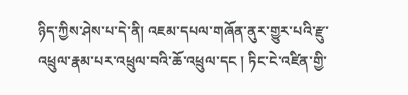ཉིད་ཀྱིས་ཤེས་པ་དེ་ནི། འཇམ་དཔལ་གཞོན་ནུར་གྱུར་པའི་རྫུ་འཕྲུལ་རྣམ་པར་འཕྲུལ་བའི་ཆོ་འཕྲུལ་དང ། ཏིང་ངེ་འཛིན་གྱི་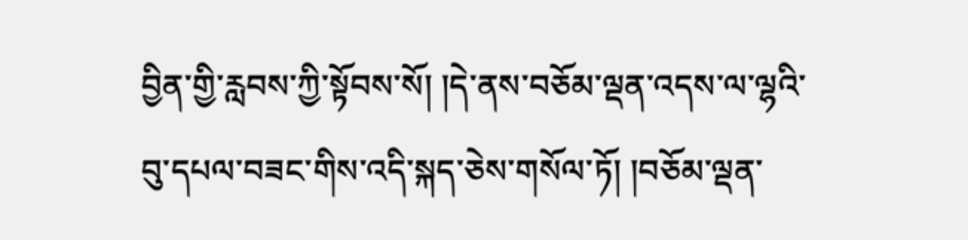བྱིན་གྱི་རླབས་ཀྱི་སྟོབས་སོ། །དེ་ནས་བཅོམ་ལྡན་འདས་ལ་ལྷའི་བུ་དཔལ་བཟང་གིས་འདི་སྐད་ཅེས་གསོལ་ཏོ། །བཅོམ་ལྡན་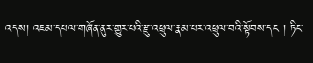འདས། འཇམ་དཔལ་གཞོན་ནུར་གྱུར་པའི་རྫུ་འཕྲུལ་རྣམ་པར་འཕྲུལ་བའི་སྟོབས་དང ། ཏིང་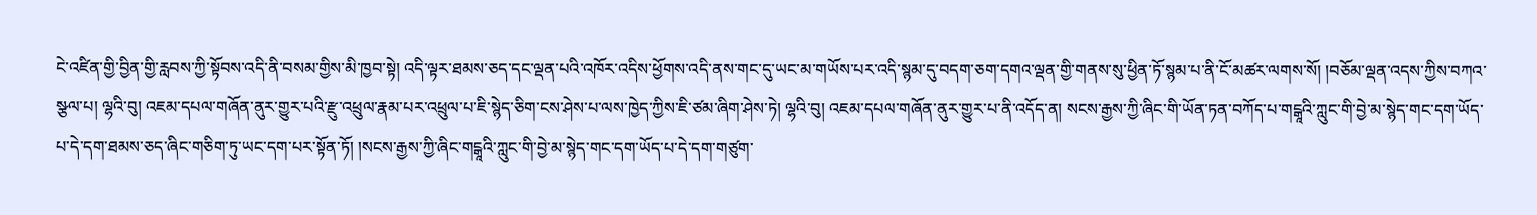ངེ་འཛིན་གྱི་བྱིན་གྱི་རླབས་ཀྱི་སྟོབས་འདི་ནི་བསམ་གྱིས་མི་ཁྱབ་སྟེ། འདི་ལྟར་ཐམས་ཅད་དང་ལྡན་པའི་འཁོར་འདིས་ཕྱོགས་འདི་ནས་གང་དུ་ཡང་མ་གཡོས་པར་འདི་སྙམ་དུ་བདག་ཅག་དགའ་ལྡན་གྱི་གནས་སུ་ཕྱིན་ཏོ་སྙམ་པ་ནི་ངོ་མཚར་ལགས་སོ། །བཅོམ་ལྡན་འདས་ཀྱིས་བཀའ་སྩལ་པ། ལྷའི་བུ། འཇམ་དཔལ་གཞོན་ནུར་གྱུར་པའི་རྫུ་འཕྲུལ་རྣམ་པར་འཕྲུལ་པ་ཇི་སྙེད་ཅིག་ངས་ཤེས་པ་ལས་ཁྱེད་ཀྱིས་ཇི་ཙམ་ཞིག་ཤེས་ཏེ། ལྷའི་བུ། འཇམ་དཔལ་གཞོན་ནུར་གྱུར་པ་ནི་འདོད་ན། སངས་རྒྱས་ཀྱི་ཞིང་གི་ཡོན་ཏན་བཀོད་པ་གངྒཱའི་ཀླུང་གི་བྱེ་མ་སྙེད་གང་དག་ཡོད་པ་དེ་དག་ཐམས་ཅད་ཞིང་གཅིག་ཏུ་ཡང་དག་པར་སྟོན་ཏོ། །སངས་རྒྱས་ཀྱི་ཞིང་གངྒཱའི་ཀླུང་གི་བྱེ་མ་སྙེད་གང་དག་ཡོད་པ་དེ་དག་གཙུག་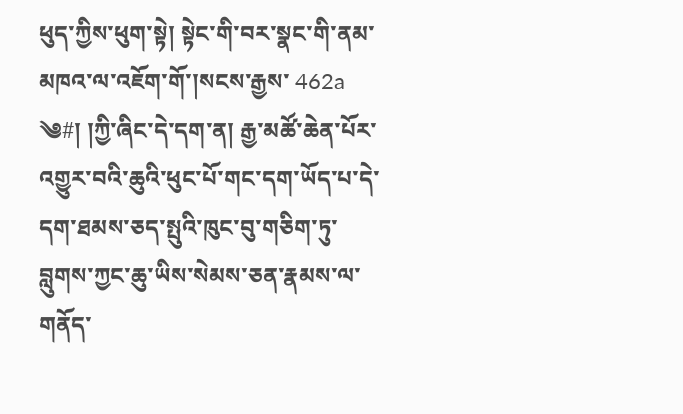ཕུད་ཀྱིས་ཕུག་སྟེ། སྟེང་གི་བར་སྣང་གི་ནམ་མཁའ་ལ་འཇོག་གོ་།སངས་རྒྱས་ 462a ༄#། །ཀྱི་ཞིང་དེ་དག་ན། རྒྱ་མཚོ་ཆེན་པོར་འགྱུར་བའི་ཆུའི་ཕུང་པོ་གང་དག་ཡོད་པ་དེ་དག་ཐམས་ཅད་སྤུའི་ཁུང་བུ་གཅིག་ཏུ་བླུགས་ཀྱང་ཆུ་ཡིས་སེམས་ཅན་རྣམས་ལ་གནོད་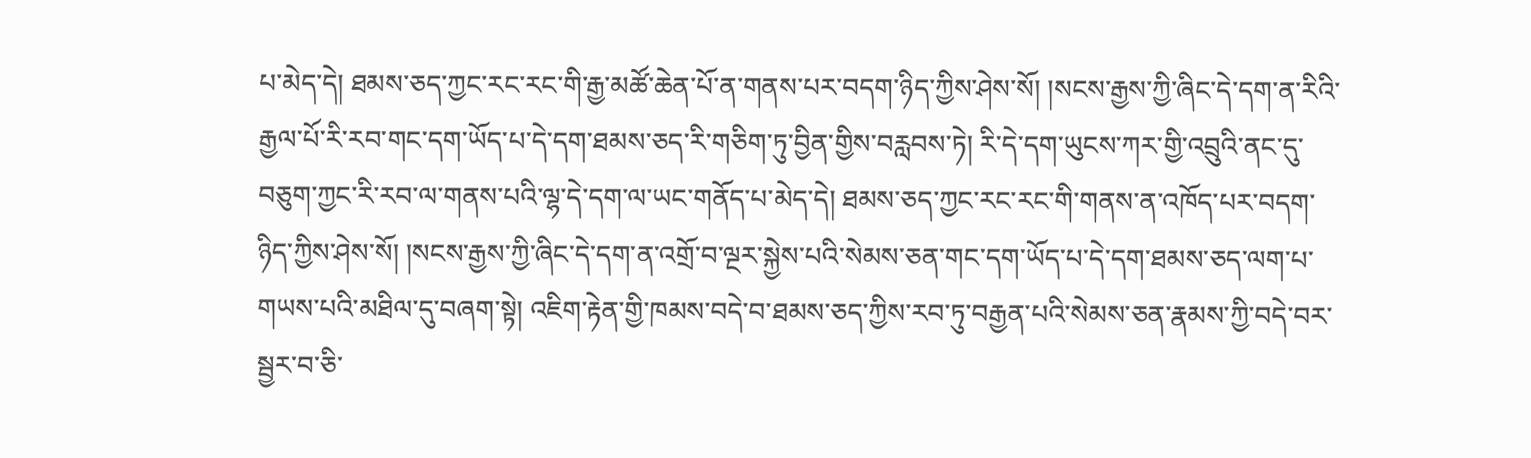པ་མེད་དེ། ཐམས་ཅད་ཀྱང་རང་རང་གི་རྒྱ་མཚོ་ཆེན་པོ་ན་གནས་པར་བདག་ཉིད་ཀྱིས་ཤེས་སོ། །སངས་རྒྱས་ཀྱི་ཞིང་དེ་དག་ན་རིའི་རྒྱལ་པོ་རི་རབ་གང་དག་ཡོད་པ་དེ་དག་ཐམས་ཅད་རི་གཅིག་ཏུ་བྱིན་གྱིས་བརླབས་ཏེ། རི་དེ་དག་ཡུངས་ཀར་གྱི་འབྲུའི་ནང་དུ་བཅུག་ཀྱང་རི་རབ་ལ་གནས་པའི་ལྷ་དེ་དག་ལ་ཡང་གནོད་པ་མེད་དེ། ཐམས་ཅད་ཀྱང་རང་རང་གི་གནས་ན་འཁོད་པར་བདག་ཉིད་ཀྱིས་ཤེས་སོ། །སངས་རྒྱས་ཀྱི་ཞིང་དེ་དག་ན་འགྲོ་བ་ལྔར་སྐྱེས་པའི་སེམས་ཅན་གང་དག་ཡོད་པ་དེ་དག་ཐམས་ཅད་ལག་པ་གཡས་པའི་མཐིལ་དུ་བཞག་སྟེ། འཇིག་རྟེན་གྱི་ཁམས་བདེ་བ་ཐམས་ཅད་ཀྱིས་རབ་ཏུ་བརྒྱན་པའི་སེམས་ཅན་རྣམས་ཀྱི་བདེ་བར་སྦྱར་བ་ཅི་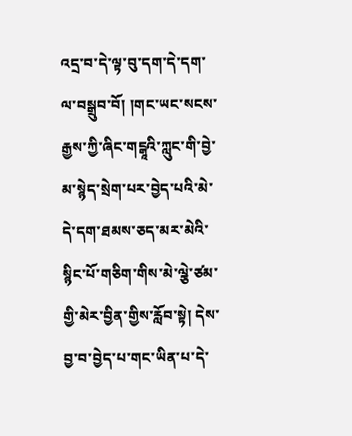འདྲ་བ་དེ་ལྟ་བུ་དག་དེ་དག་ལ་བསྒྲུབ་བོ། །གང་ཡང་སངས་རྒྱས་ཀྱི་ཞིང་གངྒཱའི་ཀླུང་གི་བྱེ་མ་སྙེད་སྲེག་པར་བྱེད་པའི་མེ་དེ་དག་ཐམས་ཅད་མར་མེའི་སྙིང་པོ་གཅིག་གིས་མེ་ལྕེ་ཙམ་གྱི་མེར་བྱིན་གྱིས་རློབ་སྟེ། དེས་བྱ་བ་བྱེད་པ་གང་ཡིན་པ་དེ་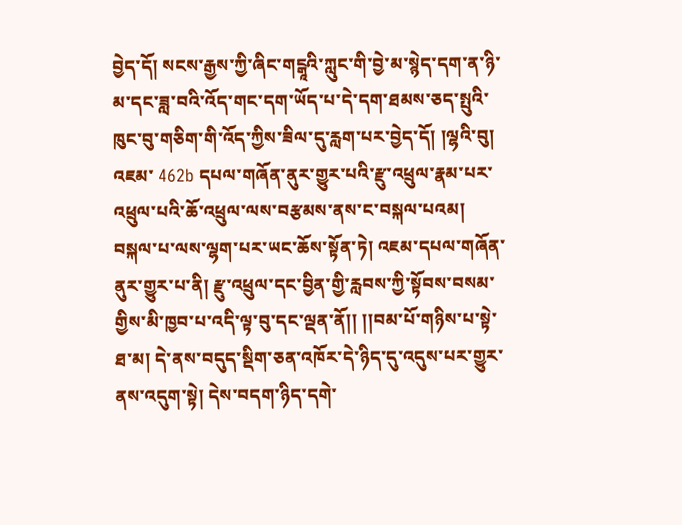བྱེད་དོ། སངས་རྒྱས་ཀྱི་ཞིང་གངྒཱའི་ཀླུང་གི་བྱེ་མ་སྙེད་དག་ན་ཉི་མ་དང་ཟླ་བའི་འོད་གང་དག་ཡོད་པ་དེ་དག་ཐམས་ཅད་སྤུའི་ཁུང་བུ་གཅིག་གི་འོད་ཀྱིས་ཟིལ་དུ་རླག་པར་བྱེད་དོ། །ལྷའི་བུ། འཇམ་ 462b དཔལ་གཞོན་ནུར་གྱུར་པའི་རྫུ་འཕྲུལ་རྣམ་པར་འཕྲུལ་པའི་ཆོ་འཕྲུལ་ལས་བརྩམས་ནས་ང་བསྐལ་པའམ། བསྐལ་པ་ལས་ལྷག་པར་ཡང་ཆོས་སྟོན་ཏེ། འཇམ་དཔལ་གཞོན་ནུར་གྱུར་པ་ནི། རྫུ་འཕྲུལ་དང་བྱིན་གྱི་རླབས་ཀྱི་སྟོབས་བསམ་གྱིས་མི་ཁྱབ་པ་འདི་ལྟ་བུ་དང་ལྡན་ནོ།། །།བམ་པོ་གཉིས་པ་སྟེ་ཐ་མ། དེ་ནས་བདུད་སྡིག་ཅན་འཁོར་དེ་ཉིད་དུ་འདུས་པར་གྱུར་ནས་འདུག་སྟེ། དེས་བདག་ཉིད་དགེ་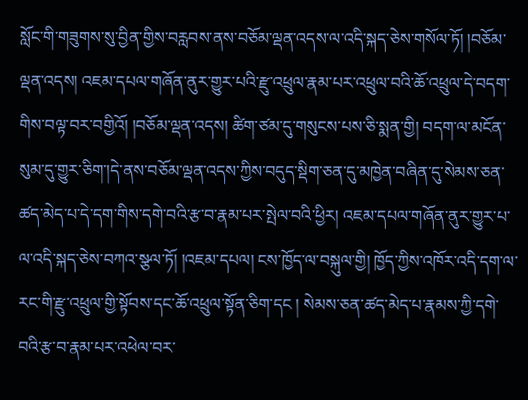སློང་གི་གཟུགས་སུ་བྱིན་གྱིས་བརླབས་ནས་བཅོམ་ལྡན་འདས་ལ་འདི་སྐད་ཅེས་གསོལ་ཏོ། །བཅོམ་ལྡན་འདས། འཇམ་དཔལ་གཞོན་ནུར་གྱུར་པའི་རྫུ་འཕྲུལ་རྣམ་པར་འཕྲུལ་བའི་ཆོ་འཕྲུལ་དེ་བདག་གིས་བལྟ་བར་བགྱིའོ། །བཅོམ་ལྡན་འདས། ཚིག་ཙམ་དུ་གསུངས་པས་ཅི་སྨན་གྱི། བདག་ལ་མངོན་སུམ་དུ་གྱུར་ཅིག་།དེ་ནས་བཅོམ་ལྡན་འདས་ཀྱིས་བདུད་སྡིག་ཅན་དུ་མཁྱེན་བཞིན་དུ་སེམས་ཅན་ཚད་མེད་པ་དེ་དག་གིས་དགེ་བའི་རྩ་བ་རྣམ་པར་སྤེལ་བའི་ཕྱིར། འཇམ་དཔལ་གཞོན་ནུར་གྱུར་པ་ལ་འདི་སྐད་ཅེས་བཀའ་སྩལ་ཏོ། །འཇམ་དཔལ། ངས་ཁྱོད་ལ་བསྐུལ་གྱི། ཁྱོད་ཀྱིས་འཁོར་འདི་དག་ལ་རང་གི་རྫུ་འཕྲུལ་གྱི་སྟོབས་དང་ཆོ་འཕྲུལ་སྟོན་ཅིག་དང ། སེམས་ཅན་ཚད་མེད་པ་རྣམས་ཀྱི་དགེ་བའི་རྩ་བ་རྣམ་པར་འཕེལ་བར་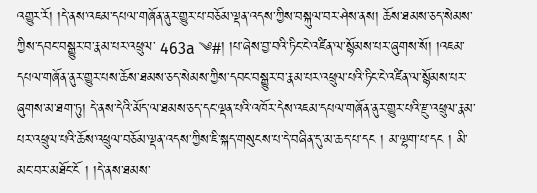འགྱུར་རོ། །དེ་ནས་འཇམ་དཔལ་གཞོན་ནུར་གྱུར་པ་བཅོམ་ལྡན་འདས་ཀྱིས་བསྐུལ་བར་ཤེས་ནས། ཆོས་ཐམས་ཅད་སེམས་ཀྱིས་དབང་བསྒྱུར་བ་རྣམ་པར་འཕྲུལ་ 463a ༄#། །པ་ཞེས་བྱ་བའི་ཏིང་ངེ་འཛིན་ལ་སྙོམས་པར་ཞུགས་སོ། །འཇམ་དཔལ་གཞོན་ནུར་གྱུར་པས་ཆོས་ཐམས་ཅད་སེམས་ཀྱིས་དབང་བསྒྱུར་བ་རྣམ་པར་འཕྲུལ་པའི་ཏིང་ངེ་འཛིན་ལ་སྙོམས་པར་ཞུགས་མ་ཐག་ཏུ། དེ་ནས་དེའི་མོད་ལ་ཐམས་ཅད་དང་ལྡན་པའི་འཁོར་དེས་འཇམ་དཔལ་གཞོན་ནུར་གྱུར་པའི་རྫུ་འཕྲུལ་རྣམ་པར་འཕྲུལ་པའི་ཆོས་འཕྲུལ་བཅོམ་ལྡན་འདས་ཀྱིས་ཇི་སྐད་གསུངས་པ་དེ་བཞིན་དུ་མ་ཆད་པ་དང ། མ་ལྷག་པ་དང ། མི་མང་བར་མཐོང་ངོ ། །དེ་ནས་ཐམས་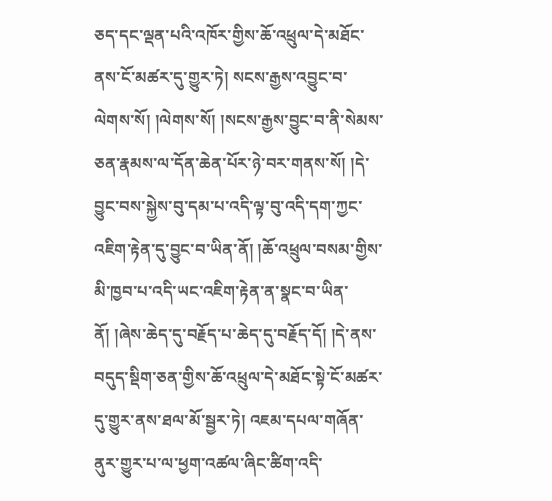ཅད་དང་ལྡན་པའི་འཁོར་གྱིས་ཆོ་འཕྲུལ་དེ་མཐོང་ནས་ངོ་མཚར་དུ་གྱུར་ཏེ། སངས་རྒྱས་འབྱུང་བ་ལེགས་སོ། །ལེགས་སོ། །སངས་རྒྱས་བྱུང་བ་ནི་སེམས་ཅན་རྣམས་ལ་དོན་ཆེན་པོར་ཉེ་བར་གནས་སོ། །དེ་བྱུང་བས་སྐྱེས་བུ་དམ་པ་འདི་ལྟ་བུ་འདི་དག་ཀྱང་འཇིག་རྟེན་དུ་བྱུང་བ་ཡིན་ནོ། །ཆོ་འཕྲུལ་བསམ་གྱིས་མི་ཁྱབ་པ་འདི་ཡང་འཇིག་རྟེན་ན་སྣང་བ་ཡིན་ནོ། །ཞེས་ཆེད་དུ་བརྗོད་པ་ཆེད་དུ་བརྗོད་དོ། །དེ་ནས་བདུད་སྡིག་ཅན་གྱིས་ཆོ་འཕྲུལ་དེ་མཐོང་སྟེ་ངོ་མཚར་དུ་གྱུར་ནས་ཐལ་མོ་སྦྱར་ཏེ། འཇམ་དཔལ་གཞོན་ནུར་གྱུར་པ་ལ་ཕྱག་འཚལ་ཞིང་ཚིག་འདི་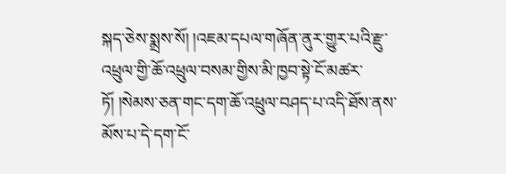སྐད་ཅེས་སྨྲས་སོ། །འཇམ་དཔལ་གཞོན་ནུར་གྱུར་པའི་རྫུ་འཕྲུལ་གྱི་ཆོ་འཕྲུལ་བསམ་གྱིས་མི་ཁྱབ་སྟེ་ངོ་མཚར་ཏོ། །སེམས་ཅན་གང་དག་ཆོ་འཕྲུལ་བཤད་པ་འདི་ཐོས་ནས་མོས་པ་དེ་དག་ངོ་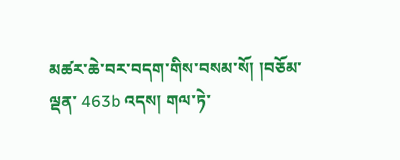མཚར་ཆེ་བར་བདག་གིས་བསམ་སོ། །བཅོམ་ལྡན་ 463b འདས། གལ་ཏེ་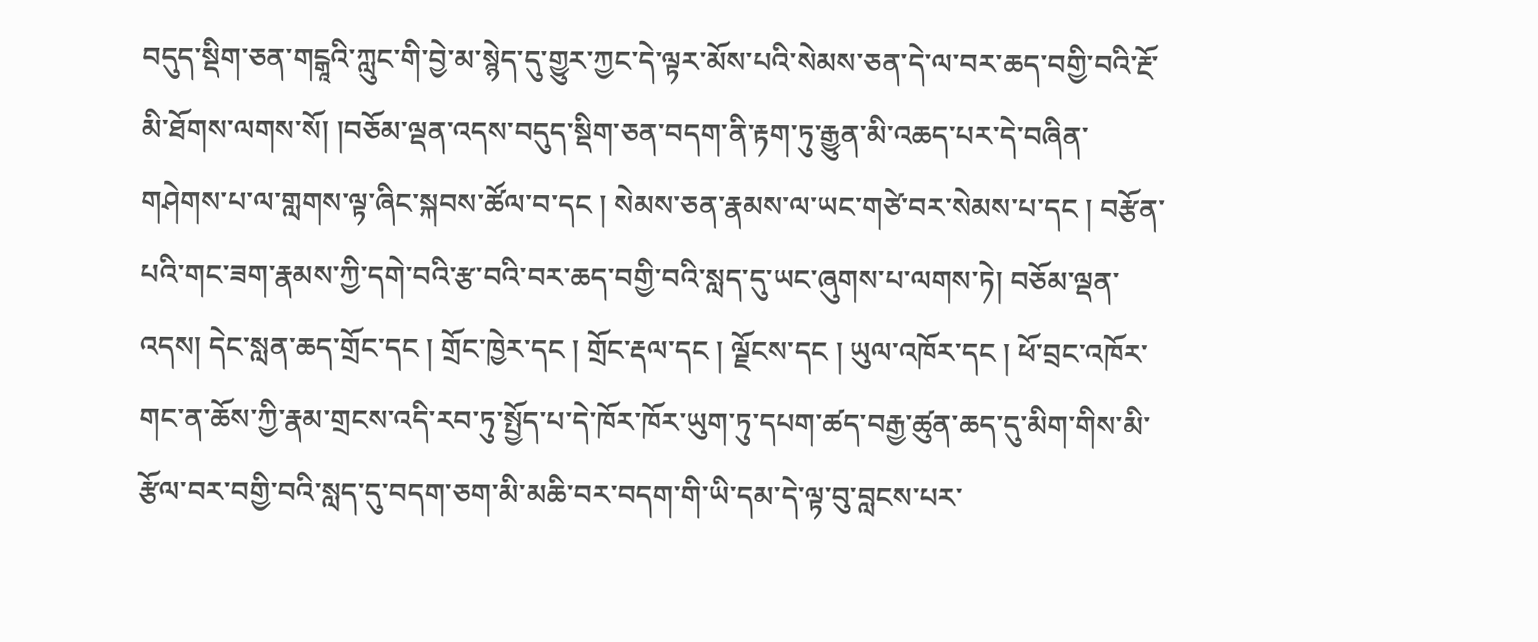བདུད་སྡིག་ཅན་གངྒཱའི་ཀླུང་གི་བྱེ་མ་སྙེད་དུ་གྱུར་ཀྱང་དེ་ལྟར་མོས་པའི་སེམས་ཅན་དེ་ལ་བར་ཆད་བགྱི་བའི་རྔོ་མི་ཐོགས་ལགས་སོ། །བཅོམ་ལྡན་འདས་བདུད་སྡིག་ཅན་བདག་ནི་རྟག་ཏུ་རྒྱུན་མི་འཆད་པར་དེ་བཞིན་གཤེགས་པ་ལ་གླགས་ལྟ་ཞིང་སྐབས་ཚོལ་བ་དང ། སེམས་ཅན་རྣམས་ལ་ཡང་གཙེ་བར་སེམས་པ་དང ། བརྩོན་པའི་གང་ཟག་རྣམས་ཀྱི་དགེ་བའི་རྩ་བའི་བར་ཆད་བགྱི་བའི་སླད་དུ་ཡང་ཞུགས་པ་ལགས་ཏེ། བཅོམ་ལྡན་འདས། དེང་སླན་ཆད་གྲོང་དང ། གྲོང་ཁྱེར་དང ། གྲོང་རྡལ་དང ། ལྗོངས་དང ། ཡུལ་འཁོར་དང ། ཕོ་བྲང་འཁོར་གང་ན་ཆོས་ཀྱི་རྣམ་གྲངས་འདི་རབ་ཏུ་སྤྱོད་པ་དེ་ཁོར་ཁོར་ཡུག་ཏུ་དཔག་ཚད་བརྒྱ་ཚུན་ཆད་དུ་མིག་གིས་མི་རྩོལ་བར་བགྱི་བའི་སླད་དུ་བདག་ཅག་མི་མཆི་བར་བདག་གི་ཡི་དམ་དེ་ལྟ་བུ་བླངས་པར་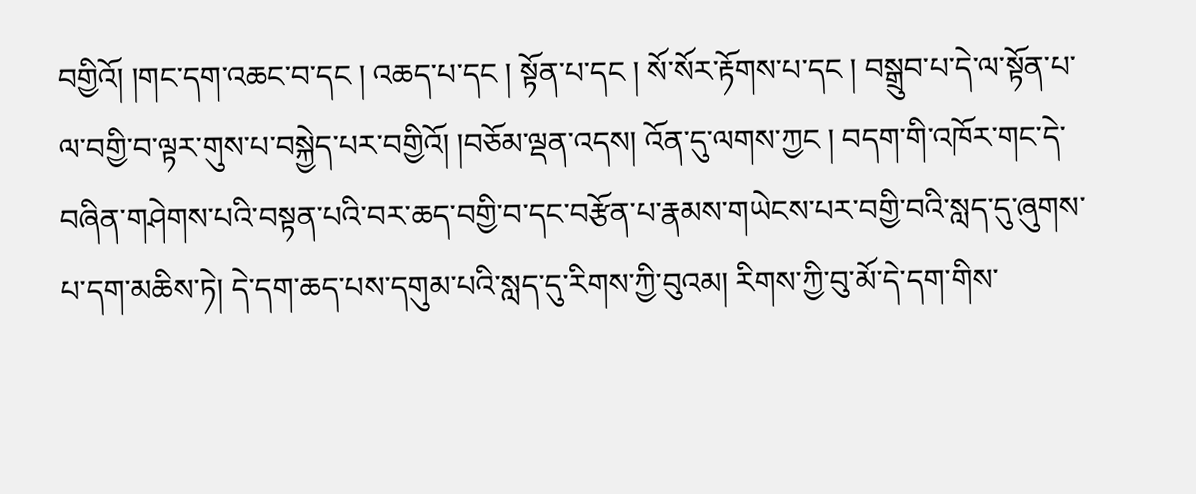བགྱིའོ། །གང་དག་འཆང་བ་དང ། འཆད་པ་དང ། སྟོན་པ་དང ། སོ་སོར་རྟོགས་པ་དང ། བསྒྲུབ་པ་དེ་ལ་སྟོན་པ་ལ་བགྱི་བ་ལྟར་གུས་པ་བསྐྱེད་པར་བགྱིའོ། །བཅོམ་ལྡན་འདས། འོན་དུ་ལགས་ཀྱང ། བདག་གི་འཁོར་གང་དེ་བཞིན་གཤེགས་པའི་བསྟན་པའི་བར་ཆད་བགྱི་བ་དང་བརྩོན་པ་རྣམས་གཡེངས་པར་བགྱི་བའི་སླད་དུ་ཞུགས་པ་དག་མཆིས་ཏེ། དེ་དག་ཆད་པས་དགུམ་པའི་སླད་དུ་རིགས་ཀྱི་བུའམ། རིགས་ཀྱི་བུ་མོ་དེ་དག་གིས་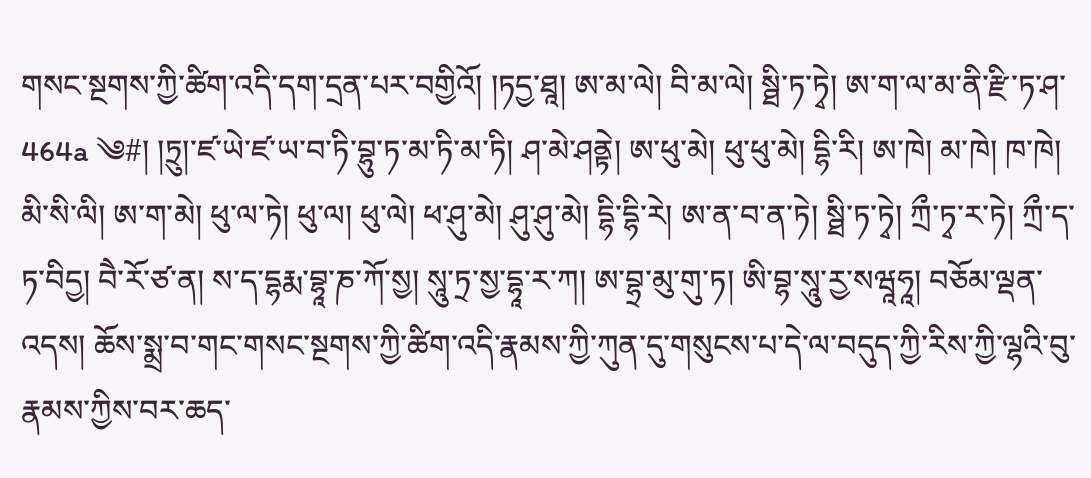གསང་སྔགས་ཀྱི་ཚིག་འདི་དག་དྲན་པར་བགྱིའོ། །ཏདྱ་ཐཱ། ཨ་མ་ལེ། བི་མ་ལེ། སྠི་ཏ་ཏྭེ། ཨ་ག་ལ་མ་ནི་རྫི་ཏ་ཤ་ 464a ༄#། །ཏྲུ།་ཛ་ཡེ་ཛ་ཡ་བ་ཏི་བྷུ་ཏ་མ་ཏི་མ་ཏི། ཤ་མེ་ཤནྟེ། ཨ་ཕུ་མེ། ཕུ་ཕུ་མེ། དྷི་རི། ཨ་ཁེ། མ་ཁེ། ཁ་ཁེ། མི་སི་ལི། ཨ་ག་མེ། ཕུ་ལ་ཏེ། ཕུ་ལ། ཕུ་ལེ། ཕ་ཤུ་མེ། ཤུ་ཤུ་མེ། དྷི་དྷི་རེ། ཨ་ན་བ་ན་ཏེ། སྠི་ཏ་ཏྭེ། ཀྲྀ་ཏྭ་ར་ཏེ། ཀྲྀ་ད་ཏ་བིདྱ། བཻ་རོ་ཙ་ན། ས་ད་དྷརྨ་བྷཱ་ཎ་ཀོ་སྱ། སཱུ་ཏྲ་སྱ་དྷཱ་ར་ཀ། ཨ་བྷྲ་མུ་གུ་ཏ། ཨི་བྷ་སཱུ་རྱ་སཝཱཧཱ། བཅོམ་ལྡན་འདས། ཆོས་སྨྲ་བ་གང་གསང་སྔགས་ཀྱི་ཚིག་འདི་རྣམས་ཀྱི་ཀུན་དུ་གསུངས་པ་དེ་ལ་བདུད་ཀྱི་རིས་ཀྱི་ལྷའི་བུ་རྣམས་ཀྱིས་བར་ཆད་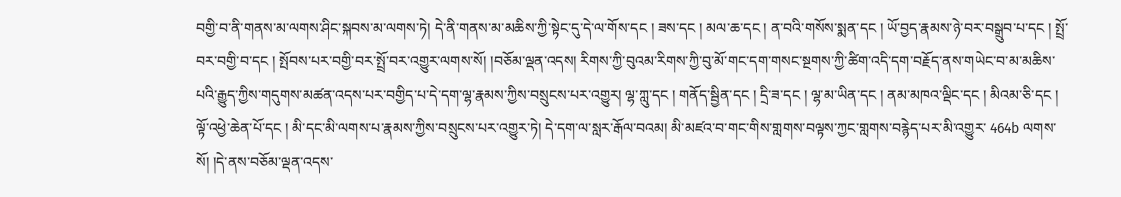བགྱི་བ་ནི་གནས་མ་ལགས་ཤིང་སྐབས་མ་ལགས་ཏེ། དེ་ནི་གནས་མ་མཆིས་ཀྱི་སྟེང་དུ་དེ་ལ་གོས་དང ། ཟས་དང ། མལ་ཆ་དང ། ན་བའི་གསོས་སྨན་དང ། ཡོ་བྱད་རྣམས་ཉེ་བར་བསྒྲུབ་པ་དང ། སྤྲོ་བར་བགྱི་བ་དང ། སྤོབས་པར་བགྱི་བར་སྤྲོ་བར་འགྱུར་ལགས་སོ། །བཅོམ་ལྡན་འདས། རིགས་ཀྱི་བུའམ་རིགས་ཀྱི་བུ་མོ་གང་དག་གསང་སྔགས་ཀྱི་ཚིག་འདི་དག་བརྗོད་ནས་གཡེང་བ་མ་མཆིས་པའི་རྒྱུད་ཀྱིས་གདུགས་མཚན་འདས་པར་བགྱིད་པ་དེ་དག་ལྷ་རྣམས་ཀྱིས་བསྲུངས་པར་འགྱུར། ལྷ་ཀླུ་དང ། གནོད་སྦྱིན་དང ། དྲི་ཟ་དང ། ལྷ་མ་ཡིན་དང ། ནམ་མཁའ་ལྡིང་དང ། མིའམ་ཅི་དང ། ལྟོ་འཕྱེ་ཆེན་པོ་དང ། མི་དང་མི་ལགས་པ་རྣམས་ཀྱིས་བསྲུངས་པར་འགྱུར་ཏེ། དེ་དག་ལ་སླར་རྒོལ་བའམ། མི་མཛའ་བ་གང་གིས་གླགས་བལྟས་ཀྱང་གླགས་བརྙེད་པར་མི་འགྱུར་ 464b ལགས་སོ། །དེ་ནས་བཅོམ་ལྡན་འདས་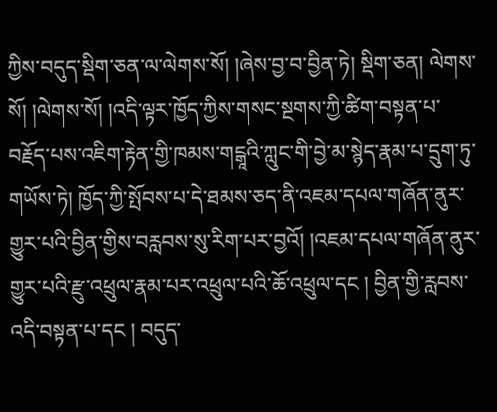ཀྱིས་བདུད་སྡིག་ཅན་ལ་ལེགས་སོ། །ཞེས་བྱ་བ་བྱིན་ཏེ། སྡིག་ཅན། ལེགས་སོ། །ལེགས་སོ། །འདི་ལྟར་ཁྱོད་ཀྱིས་གསང་སྔགས་ཀྱི་ཚིག་བསྟན་པ་བརྗོད་པས་འཇིག་རྟེན་གྱི་ཁམས་གངྒཱའི་ཀླུང་གི་བྱེ་མ་སྙེད་རྣམ་པ་དྲུག་ཏུ་གཡོས་ཏེ། ཁྱོད་ཀྱི་སྤོབས་པ་དེ་ཐམས་ཅད་ནི་འཇམ་དཔལ་གཞོན་ནུར་གྱུར་པའི་བྱིན་གྱིས་བརླབས་སུ་རིག་པར་བྱའོ། །འཇམ་དཔལ་གཞོན་ནུར་གྱུར་པའི་རྫུ་འཕྲུལ་རྣམ་པར་འཕྲུལ་པའི་ཆོ་འཕྲུལ་དང ། བྱིན་གྱི་རླབས་འདི་བསྟན་པ་དང ། བདུད་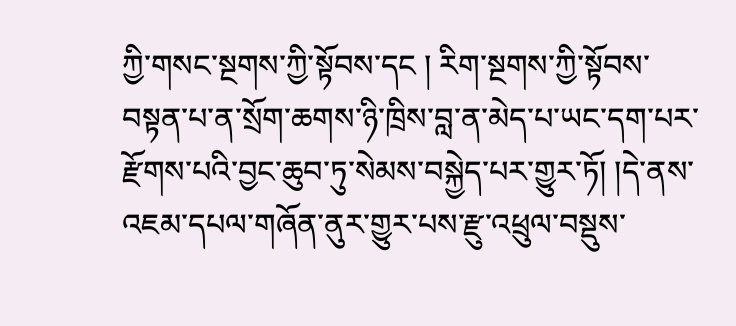ཀྱི་གསང་སྔགས་ཀྱི་སྟོབས་དང ། རིག་སྔགས་ཀྱི་སྟོབས་བསྟན་པ་ན་སྲོག་ཆགས་ཉི་ཁྲིས་བླ་ན་མེད་པ་ཡང་དག་པར་རྫོགས་པའི་བྱང་ཆུབ་ཏུ་སེམས་བསྐྱེད་པར་གྱུར་ཏོ། །དེ་ནས་འཇམ་དཔལ་གཞོན་ནུར་གྱུར་པས་རྫུ་འཕྲུལ་བསྡུས་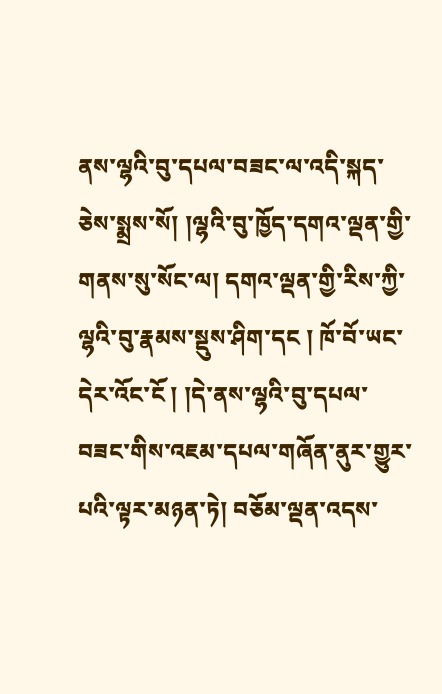ནས་ལྷའི་བུ་དཔལ་བཟང་ལ་འདི་སྐད་ཅེས་སྨྲས་སོ། །ལྷའི་བུ་ཁྱོད་དགའ་ལྡན་གྱི་གནས་སུ་སོང་ལ། དགའ་ལྡན་གྱི་རིས་ཀྱི་ལྷའི་བུ་རྣམས་སྡུས་ཤིག་དང ། ཁོ་བོ་ཡང་དེར་འོང་ངོ ། །དེ་ནས་ལྷའི་བུ་དཔལ་བཟང་གིས་འཇམ་དཔལ་གཞོན་ནུར་གྱུར་པའི་ལྟར་མཉན་ཏེ། བཅོམ་ལྡན་འདས་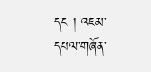དང ། འཇམ་དཔལ་གཞོན་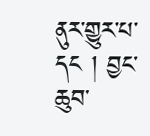ནུར་གྱུར་པ་དང ། བྱང་ཆུབ་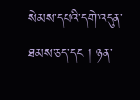སེམས་དཔའི་དགེ་འདུན་ཐམས་ཅད་དང ། ཉན་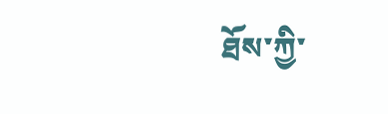ཐོས་ཀྱི་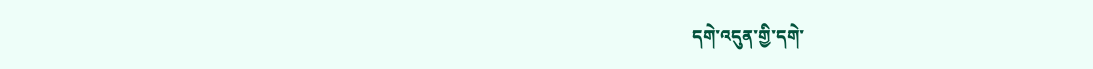དགེ་འདུན་གྱི་དགེ་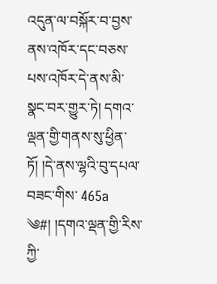འདུན་ལ་བསྐོར་བ་བྱས་ནས་འཁོར་དང་བཅས་པས་འཁོར་དེ་ནས་མི་སྣང་བར་གྱུར་ཏེ། དགའ་ལྡན་གྱི་གནས་སུ་ཕྱིན་ཏོ། །དེ་ནས་ལྷའི་བུ་དཔལ་བཟང་གིས་ 465a ༄#། །དགའ་ལྡན་གྱི་རིས་ཀྱི་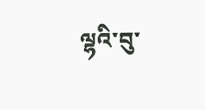ལྷའི་བུ་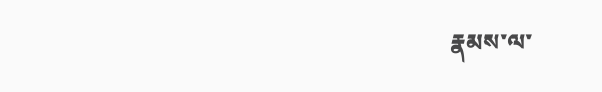རྣམས་ལ་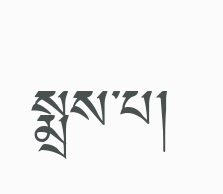སྨྲས་པ།